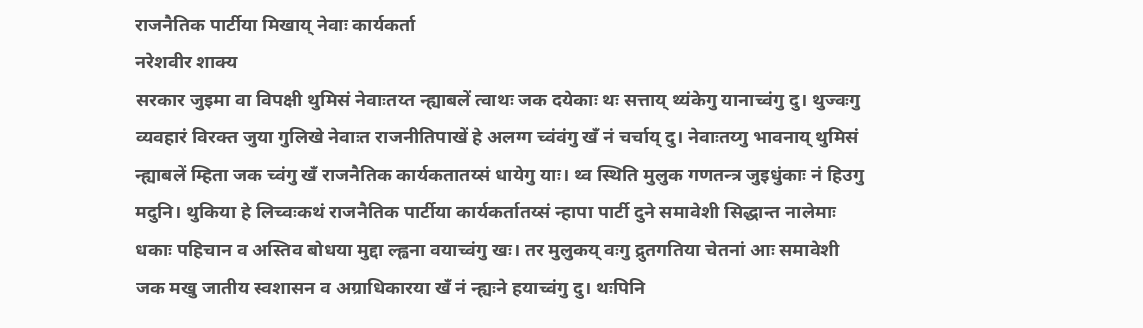राजनैतिक पार्टीया मिखाय् नेवाः कार्यकर्ता
नरेशवीर शाक्य
सरकार जुइमा वा विपक्षी थुमिसं नेवाःतय्त न्ह्याबलें त्वाथः जक दयेकाः थः सत्ताय् थ्यंकेगु यानाच्वंगु दु। थुज्वःगु व्यवहारं विरक्त जुया गुलिखे नेवाःत राजनीतिपाखें हे अलग्ग च्वंवंगु खँ नं चर्चाय् दु। नेवाःतय्गु भावनाय् थुमिसं न्ह्याबलें म्हिता जक च्वंगु खँ राजनैतिक कार्यकतातय्सं धायेगु याः। थ्व स्थिति मुलुक गणतन्त्र जुइधुंकाः नं हिउगु मदुनि। थुकिया हे लिच्वःकथं राजनैतिक पार्टीया कार्यकर्तातय्सं न्हापा पार्टी दुने समावेशी सिद्धान्त नालेमाः धकाः पहिचान व अस्तिव बोधया मुद्दा ल्ह्वना वयाच्वंगु खः। तर मुलुकय् वःगु द्रुतगतिया चेतनां आः समावेशी जक मखु जातीय स्वशासन व अग्राधिकारया खँ नं न्ह्यःने हयाच्वंगु दु। थःपिनि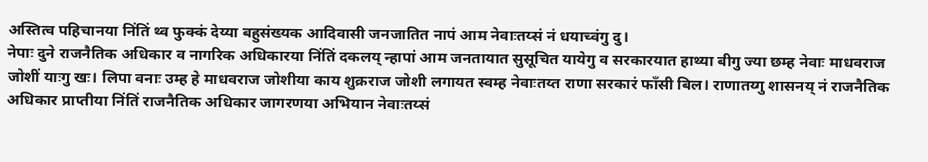अस्तित्व पहिचानया निंतिं थ्व फुक्कं देय्या बहुसंख्यक आदिवासी जनजातित नापं आम नेवाःतय्सं नं धयाच्वंगु दु।
नेपाः दुने राजनैतिक अधिकार व नागरिक अधिकारया निंतिं दकलय् न्हापां आम जनतायात सुसूचित यायेगु व सरकारयात हाथ्या बीगु ज्या छम्ह नेवाः माधवराज जोशीं याःगु खः। लिपा वनाः उम्ह हे माधवराज जोशीया काय शुक्रराज जोशी लगायत स्वम्ह नेवाःतय्त राणा सरकारं फाँसी बिल। राणातय्गु शासनय् नं राजनैतिक अधिकार प्राप्तीया निंतिं राजनैतिक अधिकार जागरणया अभियान नेवाःतय्सं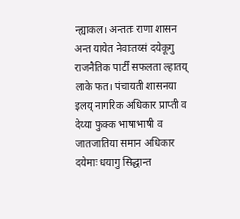न्ह्याकल। अन्ततः राणा शासन अन्त यायेत नेवाःतय्सं दयेकूगु राजनैतिक पार्टीं सफलता ल्हातय् लाके फत। पंचायती शासनया इलय् नागरिक अधिकार प्राप्ती व देय्या फुक्क भाषाभाषी व जातजातिया समान अधिकार दयेमाः धयागु सिद्धान्त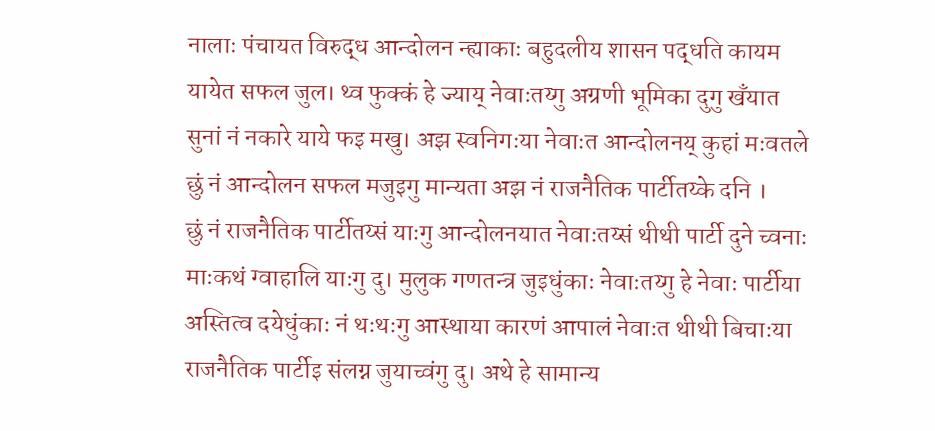नालाः पंचायत विरुद्ध आन्दोलन न्ह्याकाः बहुदलीय शासन पद्धति कायम यायेत सफल जुल। थ्व फुक्कं हे ज्याय् नेवाःतय्गु अग्रणी भूमिका दुगु खँयात सुनां नं नकारे याये फइ मखु। अझ स्वनिगःया नेवाःत आन्दोलनय् कुहां मःवतले छुं नं आन्दोलन सफल मजुइगु मान्यता अझ नं राजनैतिक पार्टीतय्के दनि ।
छुं नं राजनैतिक पार्टीतय्सं याःगु आन्दोलनयात नेवाःतय्सं थीथी पार्टी दुने च्वनाः माःकथं ग्वाहालि याःगु दु। मुलुक गणतन्त्र जुइधुंकाः नेवाःतय्गु हे नेवाः पार्टीया अस्तित्व दयेधुंकाः नं थःथःगु आस्थाया कारणं आपालं नेवाःत थीथी बिचाःया राजनैतिक पार्टीइ संलग्न जुयाच्वंगु दु। अथे हे सामान्य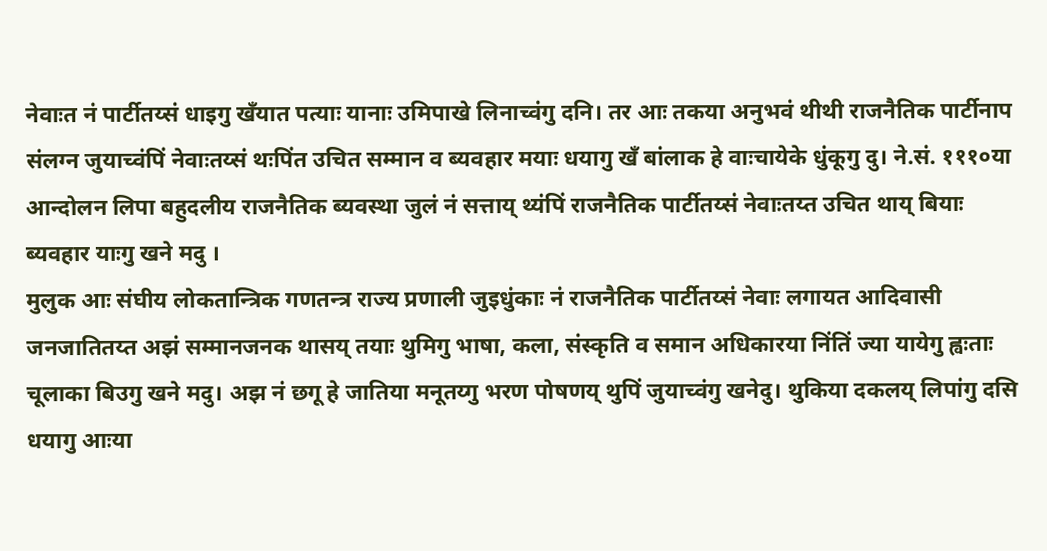नेवाःत नं पार्टीतय्सं धाइगु खँयात पत्याः यानाः उमिपाखे लिनाच्वंगु दनि। तर आः तकया अनुभवं थीथी राजनैतिक पार्टीनाप संलग्न जुयाच्वंपिं नेवाःतय्सं थःपिंत उचित सम्मान व ब्यवहार मयाः धयागु खँ बांलाक हे वाःचायेके धुंकूगु दु। ने.सं. १११०या आन्दोलन लिपा बहुदलीय राजनैतिक ब्यवस्था जुलं नं सत्ताय् थ्यंपिं राजनैतिक पार्टीतय्सं नेवाःतय्त उचित थाय् बियाः ब्यवहार याःगु खने मदु ।
मुलुक आः संघीय लोकतान्त्रिक गणतन्त्र राज्य प्रणाली जुइधुंकाः नं राजनैतिक पार्टीतय्सं नेवाः लगायत आदिवासी जनजातितय्त अझं सम्मानजनक थासय् तयाः थुमिगु भाषा, कला, संस्कृति व समान अधिकारया निंतिं ज्या यायेगु ह्वःताः चूलाका बिउगु खने मदु। अझ नं छगू हे जातिया मनूतय्गु भरण पोषणय् थुपिं जुयाच्वंगु खनेदु। थुकिया दकलय् लिपांगु दसि धयागु आःया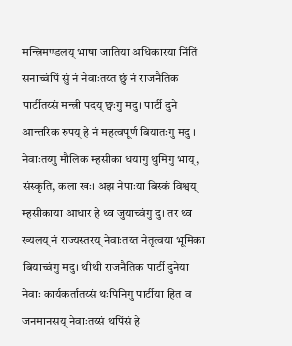मन्त्रिमण्डलय् भाषा जातिया अधिकारया निंतिं सनाच्वंपिं सुं नं नेवाःतय्त छुं नं राजनैतिक पार्टीतय्सं मन्त्री पदय् छ्वःगु मदु। पार्टी दुने आन्तरिक रुपय् हे नं महत्वपूर्ण बियातःगु मदु ।
नेवाःतय्गु मौलिक म्हसीका धयागु थुमिगु भाय्, संस्कृति, कला खः। अझ नेपाःया बिस्कं विश्वय् म्हसीकाया आधार हे थ्व जुयाच्वंगु दु। तर थ्व ख्यलय् नं राज्यस्तरय् नेवाःतय्त नेतृत्वया भूमिका बियाच्वंगु मदु। थीथी राजनैतिक पार्टी दुनेया नेवाः कार्यकर्तातय्सं थःपिनिगु पार्टीया हित व जनमानसय् नेवाःतय्सं थपिंसं हे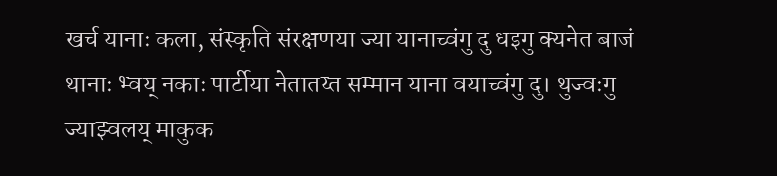खर्च यानाः कला, संस्कृति संरक्षणया ज्या यानाच्वंगु दु धइगु क्यनेत बाजं थानाः भ्वय् नकाः पार्टीया नेतातय्त सम्मान याना वयाच्वंगु दु। थुज्वःगु ज्याझ्वलय् माकुक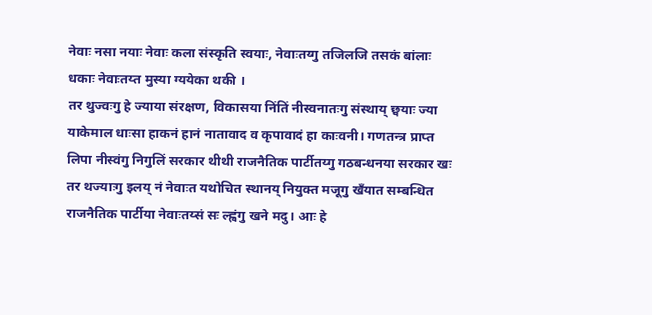नेवाः नसा नयाः नेवाः कला संस्कृति स्वयाः, नेवाःतय्गु तजिलजि तसकं बांलाः धकाः नेवाःतय्त मुस्या ग्ययेका थकी ।
तर थुज्वःगु हे ज्याया संरक्षण, विकासया निंतिं नीस्वनातःगु संस्थाय् छ्वयाः ज्या याकेमाल धाःसा हाकनं हानं नातावाद व कृपावादं हा काःवनी। गणतन्त्र प्राप्त लिपा नीस्वंगु निगुलिं सरकार थीथी राजनैतिक पार्टीतय्गु गठबन्धनया सरकार खः तर थज्याःगु इलय् नं नेवाःत यथोचित स्थानय् नियुक्त मजूगु खँयात सम्बन्धित राजनैतिक पार्टीया नेवाःतय्सं सः ल्ह्वंगु खने मदु। आः हे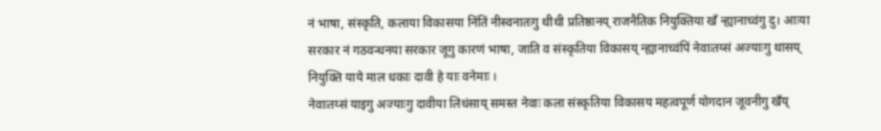नं भाषा, संस्कृति, कलाया विकासया निंतिं नीस्वनातःगु थीथी प्रतिष्ठानय् राजनैतिक नियुक्तिया खँ न्ह्यानाच्वंगु दु। आःया सरकार नं गठवन्धनया सरकार जूगु कारणं भाषा, जाति व संस्कृतिया विकासय् न्ह्यानाच्वंपिं नेवाःतय्सं अज्याःगु थासय् नियुक्ति याये माल धकाः दावी हे याः वनेमाः ।
नेवाःतय्सं याइगु अज्याःगु दावीया लिधंसाय् समस्त नेवाः कला संस्कृतिया विकासय महत्वपूर्ण योगदान जूवनीगु खँय्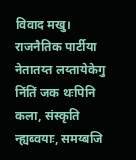विवाद मखु। राजनैतिक पार्टीया नेतातय्त लय्तायेकेगु निंतिं जक थःपिनि कला, संस्कृति न्ह्यब्वयाः, समय्बजि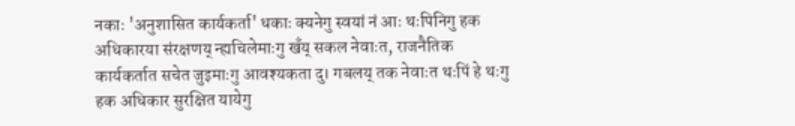नकाः 'अनुशासित कार्यकर्ता' धकाः क्यनेगु स्वयां नं आः थःपिनिगु हक अधिकारया संरक्षणय् न्ह्यचिलेमाःगु खँय् सकल नेवाःत, राजनैतिक कार्यकर्तात सचेत जुइमाःगु आवश्यकता दु। गबलय् तक नेवाःत थःपिं हे थःगु हक अधिकार सुरक्षित यायेगु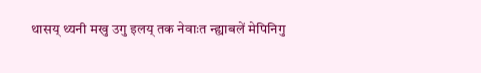थासय् थ्यनी मखु उगु इलय् तक नेवाःत न्ह्याबलें मेपिनिगु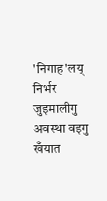'निगाह'लय् निर्भर जुइमालीगु अवस्था वइगु खँयात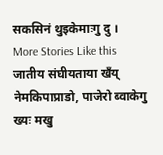सकसिनं थुइकेमाःगु दु ।
More Stories Like this
जातीय संघीयताया खँय् नेमकिपाप्राडो, पाजेरो ब्वाकेगु ख्यः मखु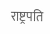राष्ट्रपति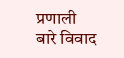प्रणाली बारे विवाद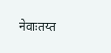नेवाःतय्त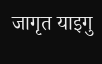जागृत याइगु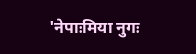'नेपाःमिया नुगः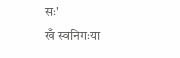सः'
खँ स्वनिगःया